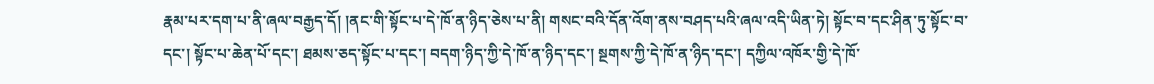རྣམ་པར་དག་པ་ནི་ཞལ་བརྒྱད་དོ། །ནང་གི་སྟོང་པ་དེ་ཁོ་ན་ཉིད་ཅེས་པ་ནི། གསང་བའི་དོན་འོག་ནས་བཤད་པའི་ཞལ་འདི་ཡིན་ཏེ། སྟོང་བ་དང་ཤིན་ཏུ་སྟོང་བ་དང་། སྟོང་པ་ཆེན་པོ་དང་། ཐམས་ཅད་སྟོང་པ་དང་། བདག་ཉིད་ཀྱི་དེ་ཁོ་ན་ཉིད་དང་། སྔགས་ཀྱི་དེ་ཁོ་ན་ཉིད་དང་། དཀྱིལ་འཁོར་གྱི་དེ་ཁོ་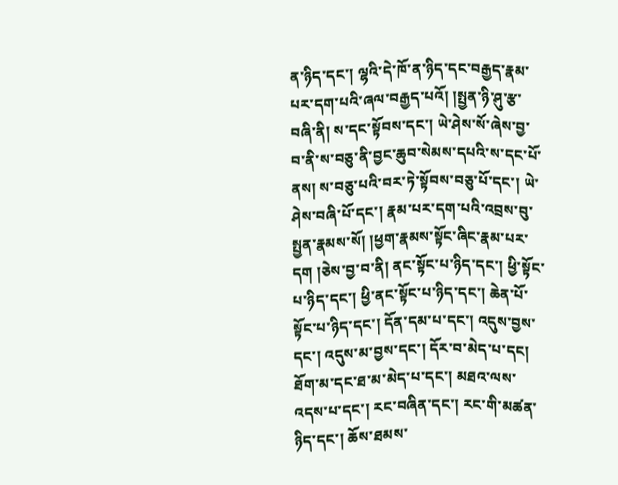ན་ཉིད་དང་། ལྷའི་དེ་ཁོ་ན་ཉིད་དང་བརྒྱད་རྣམ་པར་དག་པའི་ཞལ་བརྒྱད་པའོ། །སྤྱན་ཉི་ཤུ་རྩ་བཞི་ནི། ས་དང་སྟོབས་དང་། ཡེ་ཤེས་སོ་ཞེས་བྱ་བ་ནི་ས་བཅུ་ནི་བྱང་ཆུབ་སེམས་དཔའི་ས་དང་པོ་ནས། ས་བཅུ་པའི་བར་ཏེ་སྟོབས་བཅུ་པོ་དང་། ཡེ་ཤེས་བཞི་པོ་དང་། རྣམ་པར་དག་པའི་འབྲས་བུ་སྤྱན་རྣམས་སོ། །ཕྱག་རྣམས་སྟོང་ཞིང་རྣམ་པར་དག །ཅེས་བྱ་བ་ནི། ནང་སྟོང་པ་ཉིད་དང་། ཕྱི་སྟོང་པ་ཉིད་དང་། ཕྱི་ནང་སྟོང་པ་ཉིད་དང་། ཆེན་པོ་སྟོང་པ་ཉིད་དང་། དོན་དམ་པ་དང་། འདུས་བྱས་དང་། འདུས་མ་བྱས་དང་། དོར་བ་མེད་པ་དང། ཐོག་མ་དང་ཐ་མ་མེད་པ་དང་། མཐའ་ལས་འདས་པ་དང་། རང་བཞིན་དང་། རང་གི་མཚན་ཉིད་དང་། ཆོས་ཐམས་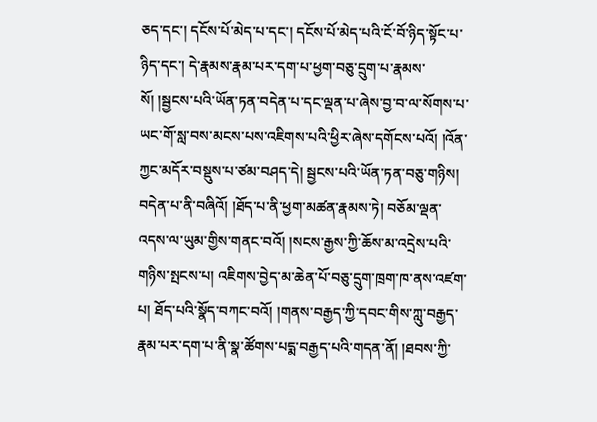ཅད་དང་། དངོས་པོ་མེད་པ་དང་། དངོས་པོ་མེད་པའི་ངོ་བོ་ཉིད་སྟོང་པ་ཉིད་དང་། དེ་རྣམས་རྣམ་པར་དག་པ་ཕྱག་བཅུ་དྲུག་པ་རྣམས་སོ། །སྦྱངས་པའི་ཡོན་ཏན་བདེན་པ་དང་ལྡན་པ་ཞེས་བྱ་བ་ལ་སོགས་པ་ཡང་གོ་སླ་བས་མངས་པས་འཇིགས་པའི་ཕྱིར་ཞེས་དགོངས་པའོ། །འོན་ཀྱང་མདོར་བསྡུས་པ་ཙམ་བཤད་དེ། སྦྱངས་པའི་ཡོན་ཏན་བཅུ་གཉིས། བདེན་པ་ནི་བཞིའོ། །ཐོད་པ་ནི་ཕྱག་མཚན་རྣམས་ཏེ། བཅོམ་ལྡན་འདས་ལ་ཡུམ་གྱིས་གནང་བའོ། །སངས་རྒྱས་ཀྱི་ཆོས་མ་འདྲེས་པའི་གཉིས་སྤངས་པ། འཇིགས་བྱེད་མ་ཆེན་པོ་བཅུ་དྲུག་ཁྲག་ཁ་ནས་འཛག་པ། ཐོད་པའི་སྣོད་བཀང་བའོ། །གནས་བརྒྱད་ཀྱི་དབང་གིས་ཀླུ་བརྒྱད་རྣམ་པར་དག་པ་ནི་སྣ་ཚོགས་པདྨ་བརྒྱད་པའི་གདན་ནོ། །ཐབས་ཀྱི་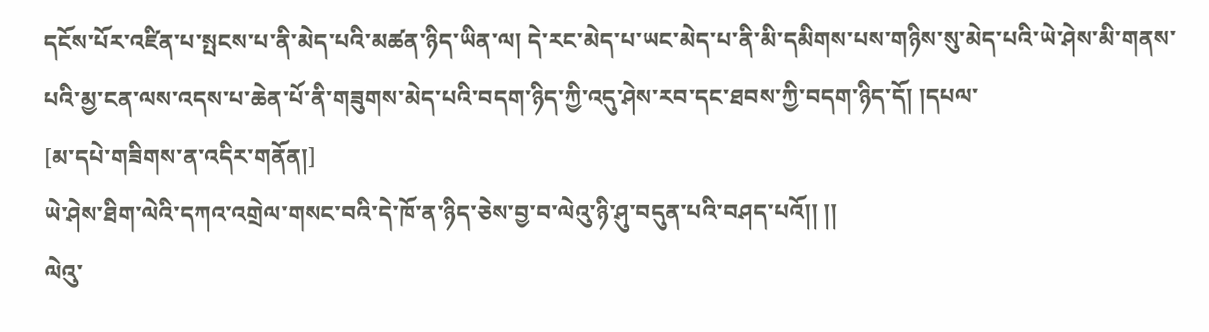དངོས་པོར་འཛིན་པ་སྤངས་པ་ནི་མེད་པའི་མཚན་ཉིད་ཡིན་ལ། དེ་རང་མེད་པ་ཡང་མེད་པ་ནི་མི་དམིགས་པས་གཉིས་སུ་མེད་པའི་ཡེ་ཤེས་མི་གནས་པའི་མྱ་ངན་ལས་འདས་པ་ཆེན་པོ་ནི་གཟུགས་མེད་པའི་བདག་ཉིད་ཀྱི་འདུ་ཤེས་རབ་དང་ཐབས་ཀྱི་བདག་ཉིད་དོ། །དཔལ་
[མ་དཔེ་གཟིགས་ན་འདིར་གནོན།]
ཡེ་ཤེས་ཐིག་ལེའི་དཀའ་འགྲེལ་གསང་བའི་དེ་ཁོ་ན་ཉིད་ཅེས་བྱ་བ་ལེའུ་ཉི་ཤུ་བདུན་པའི་བཤད་པའོ།། །།
ལེའུ་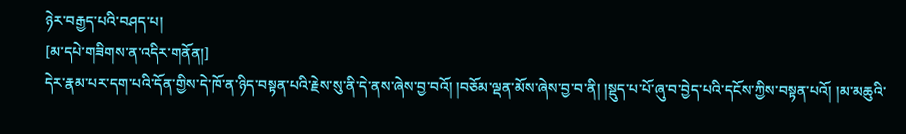ཉེར་བརྒྱད་པའི་བཤད་པ།
[མ་དཔེ་གཟིགས་ན་འདིར་གནོན།]
དེར་རྣམ་པར་དག་པའི་དོན་གྱིས་དེ་ཁོ་ན་ཉིད་བསྟན་པའི་རྗེས་སུ་ནི་དེ་ནས་ཞེས་བྱ་བའོ། །བཅོམ་ལྡན་མོས་ཞེས་བྱ་བ་ནི། །སྡུད་པ་པོ་ཞུ་བ་བྱེད་པའི་དངོས་ཀྱིས་བསྟན་པའོ། །མ་མཆུའི་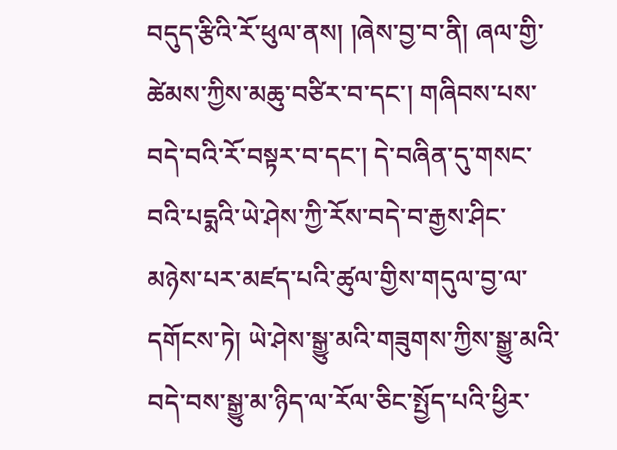བདུད་རྩིའི་རོ་ཕུལ་ནས། །ཞེས་བྱ་བ་ནི། ཞལ་གྱི་ཚེམས་ཀྱིས་མཆུ་བཙིར་བ་དང་། གཞིབས་པས་བདེ་བའི་རོ་བསྟར་བ་དང་། དེ་བཞིན་དུ་གསང་བའི་པདྨའི་ཡེ་ཤེས་ཀྱི་རོས་བདེ་བ་རྒྱས་ཤིང་མཉེས་པར་མཛད་པའི་ཚུལ་གྱིས་གདུལ་བྱ་ལ་དགོངས་ཏེ། ཡེ་ཤེས་སྒྱུ་མའི་གཟུགས་ཀྱིས་སྒྱུ་མའི་བདེ་བས་སྒྱུ་མ་ཉིད་ལ་རོལ་ཅིང་སྤྱོད་པའི་ཕྱིར་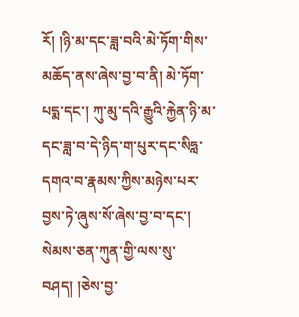རོ། །ཉི་མ་དང་ཟླ་བའི་མེ་ཏོག་གིས་མཆོད་ནས་ཞེས་བྱ་བ་ནི། མེ་ཏོག་པདྨ་དང་། ཀུ་མུ་དའི་རྒྱུའི་རྐྱེན་ཉི་མ་དང་ཟླ་བ་དེ་ཉིད་ག་པུར་དང་སིཧླ་དགའ་བ་རྣམས་ཀྱིས་མཉེས་པར་བྱས་ཏེ་ཞུས་སོ་ཞེས་བྱ་བ་དང་། སེམས་ཅན་ཀུན་གྱི་ལས་སུ་བཤད། །ཅེས་བྱ་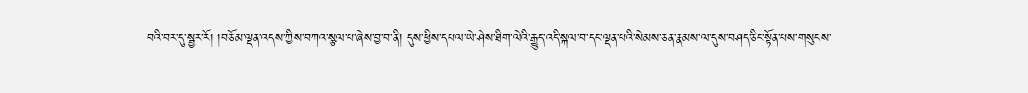བའི་བར་དུ་སྦྱར་རོ། །བཅོམ་ལྡན་འདས་ཀྱིས་བཀའ་སྩལ་པ་ཞེས་བྱ་བ་ནི། དུས་ཕྱིས་དཔལ་ཡེ་ཤེས་ཐིག་ལེའི་རྒྱུད་འདི་སྐལ་བ་དང་ལྡན་པའི་སེམས་ཅན་རྣམས་ལ་དུས་བཤད་ཅིང་སྟོན་པས་གསུངས་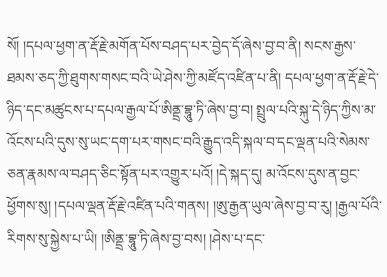སོ། །དཔལ་ཕྱག་ན་རྡོ་རྗེ་མགོན་པོས་བཤད་པར་བྱེད་དོ་ཞེས་བྱ་བ་ནི། སངས་རྒྱས་ཐམས་ཅད་ཀྱི་ཐུགས་གསང་བའི་ཡེ་ཤེས་ཀྱི་མཛོད་འཛིན་པ་ནི། དཔལ་ཕྱག་ན་རྡོ་རྗེ་དེ་ཉིད་དང་མཚུངས་པ་དཔལ་རྒྱལ་པོ་ཨིནྡྲ་བྷཱུ་ཏི་ཞེས་བྱ་བ། སྤྲུལ་པའི་སྐུ་དེ་ཉིད་ཀྱིས་མ་འོངས་པའི་དུས་སུ་ཡང་དག་པར་གསང་བའི་རྒྱུད་འདི་སྐལ་བ་དང་ལྡན་པའི་སེམས་ཅན་རྣམས་ལ་བཤད་ཅིང་སྟོན་པར་འགྱུར་པའོ། །དེ་སྐད་དུ། མ་འོངས་དུས་ན་བྱང་ཕྱོགས་སུ། །དཔལ་ལྡན་རྡོ་རྗེ་འཛིན་པའི་གནས། །ཨུ་རྒྱན་ཡུལ་ཞེས་བྱ་བ་རུ། །རྒྱལ་པོའི་རིགས་སུ་སྐྱེས་པ་ཡི། །ཨིནྡྲ་བྷཱུ་ཏི་ཞེས་བྱ་བས། །ཤེས་པ་དང་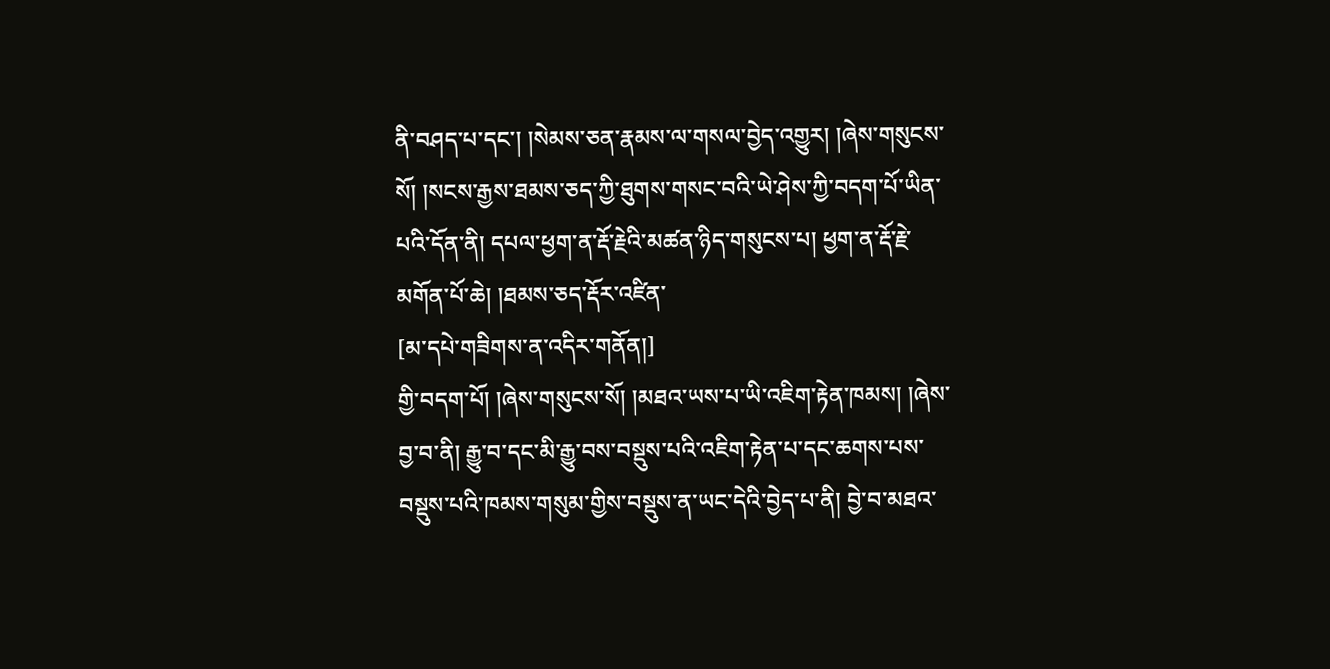ནི་བཤད་པ་དང་། །སེམས་ཅན་རྣམས་ལ་གསལ་བྱེད་འགྱུར། །ཞེས་གསུངས་སོ། །སངས་རྒྱས་ཐམས་ཅད་ཀྱི་ཐུགས་གསང་བའི་ཡེ་ཤེས་ཀྱི་བདག་པོ་ཡིན་པའི་དོན་ནི། དཔལ་ཕྱག་ན་རྡོ་རྗེའི་མཚན་ཉིད་གསུངས་པ། ཕྱག་ན་རྡོ་རྗེ་མགོན་པོ་ཆེ། །ཐམས་ཅད་རྡོར་འཛིན་
[མ་དཔེ་གཟིགས་ན་འདིར་གནོན།]
གྱི་བདག་པོ། །ཞེས་གསུངས་སོ། །མཐའ་ཡས་པ་ཡི་འཇིག་རྟེན་ཁམས། །ཞེས་བྱ་བ་ནི། རྒྱུ་བ་དང་མི་རྒྱུ་བས་བསྡུས་པའི་འཇིག་རྟེན་པ་དང་ཆགས་པས་བསྡུས་པའི་ཁམས་གསུམ་གྱིས་བསྡུས་ན་ཡང་དེའི་བྱེད་པ་ནི། བྱེ་བ་མཐའ་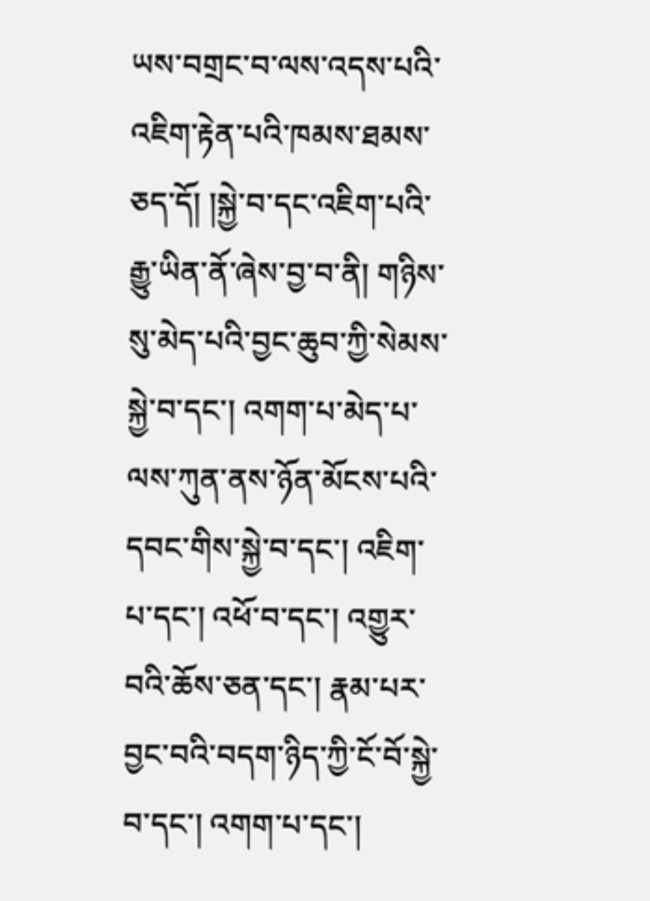ཡས་བགྲང་བ་ལས་འདས་པའི་འཇིག་རྟེན་པའི་ཁམས་ཐམས་ཅད་དོ། །སྐྱེ་བ་དང་འཇིག་པའི་རྒྱུ་ཡིན་ནོ་ཞེས་བྱ་བ་ནི། གཉིས་སུ་མེད་པའི་བྱང་ཆུབ་ཀྱི་སེམས་སྐྱེ་བ་དང་། འགག་པ་མེད་པ་ལས་ཀུན་ནས་ཉོན་མོངས་པའི་དབང་གིས་སྐྱེ་བ་དང་། འཇིག་པ་དང་། འཕོ་བ་དང་། འགྱུར་བའི་ཆོས་ཅན་དང་། རྣམ་པར་བྱང་བའི་བདག་ཉིད་ཀྱི་ངོ་བོ་སྐྱེ་བ་དང་། འགག་པ་དང་།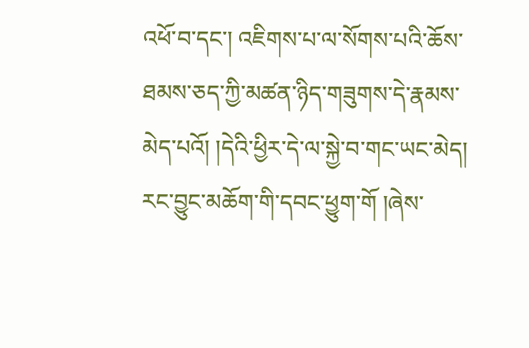འཕོ་བ་དང་། འཇིགས་པ་ལ་སོགས་པའི་ཆོས་ཐམས་ཅད་ཀྱི་མཚན་ཉིད་གཟུགས་དེ་རྣམས་མེད་པའོ། །དེའི་ཕྱིར་དེ་ལ་སྐྱེ་བ་གང་ཡང་མེད། རང་བྱུང་མཆོག་གི་དབང་ཕྱུག་གོ །ཞེས་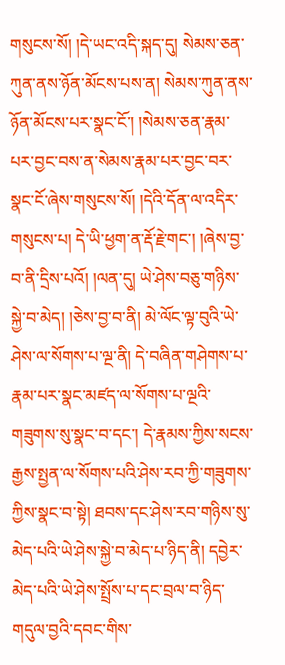གསུངས་སོ། །དེ་ཡང་འདི་སྐད་དུ། སེམས་ཅན་ཀུན་ནས་ཉོན་མོངས་པས་ན། སེམས་ཀུན་ནས་ཉོན་མོངས་པར་སྣང་ངོ་། །སེམས་ཅན་རྣམ་པར་བྱང་བས་ན་སེམས་རྣམ་པར་བྱང་བར་སྣང་ངོ་ཞེས་གསུངས་སོ། །དེའི་དོན་ལ་འདིར་གསུངས་པ། དེ་ཡི་ཕྱག་ན་རྡོ་རྗེ་གང་། །ཞེས་བྱ་བ་ནི་དྲིས་པའོ། །ལན་དུ། ཡེ་ཤེས་བཅུ་གཉིས་སྐྱེ་བ་མེད། །ཅེས་བྱ་བ་ནི། མེ་ལོང་ལྟ་བུའི་ཡེ་ཤེས་ལ་སོགས་པ་ལྔ་ནི། དེ་བཞིན་གཤེགས་པ་རྣམ་པར་སྣང་མཛད་ལ་སོགས་པ་ལྔའི་གཟུགས་སུ་སྣང་བ་དང་། དེ་རྣམས་ཀྱིས་སངས་རྒྱས་སྤྱན་ལ་སོགས་པའི་ཤེས་རབ་ཀྱི་གཟུགས་ཀྱིས་སྣང་བ་སྟེ། ཐབས་དང་ཤེས་རབ་གཉིས་སུ་མེད་པའི་ཡེ་ཤེས་སྐྱེ་བ་མེད་པ་ཉིད་ནི། དབྱེར་མེད་པའི་ཡེ་ཤེས་སྤྲོས་པ་དང་བྲལ་བ་ཉིད་གདུལ་བྱའི་དབང་གིས་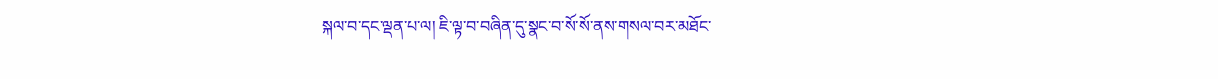སྐལ་བ་དང་ལྡན་པ་ལ། ཇི་ལྟ་བ་བཞིན་དུ་སྣང་བ་སོ་སོ་ནས་གསལ་བར་མཐོང་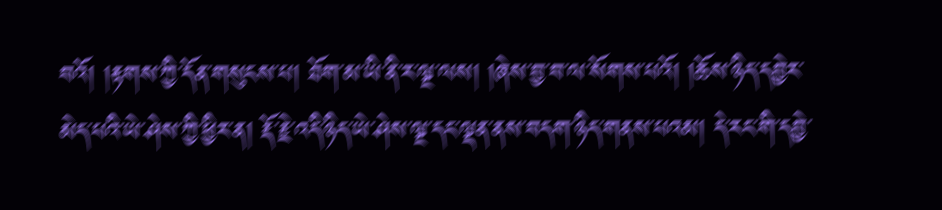བའོ། །རྟགས་ཀྱི་དོན་གསུངས་པ། ཐོག་མ་ཡི་ནི་ར་ལྔ་ལས། །ཞེས་བྱ་བ་ལ་སོགས་པའོ། །ཆོས་ཉིད་དབྱེར་མེད་པའི་ཡེ་ཤེས་ཀྱི་ཕྱིར་ན། རྡོ་རྗེ་འདི་ཉིད་ཡེ་ཤེས་ལྔ་དང་ལྡན་ནས་བདག་ཉིད་གནས་པའམ། དེ་རང་གི་དབྱེ་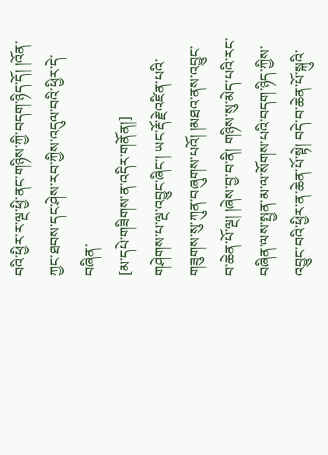བའི་ཕྱིར་ར་ལྔ་ཕྱི་ནང་གཉིས་ཀྱི་བདག་ཉིད་དོ། །འོན་ཀྱང་ཐབས་དང་ཤེས་རབ་ཀྱིས་འདུལ་བའི་ཕྱིར་དེ་བཞིན་
[མ་དཔེ་གཟིགས་ན་འདིར་གནོན།]
གཤེགས་པ་ལྔ་འབྱུང་ཞིང་། ཡང་རྡོ་རྗེ་འཛིན་པའི་གཟུགས་སུ་ཀུན་བཞུགས་པའོ། །མཐའ་ནས་འབྱུང་བ་ཆེན་པོ་ལྔ། །ཞེས་བྱ་བ་ནི། གཉིས་སུ་མེད་པའི་རང་བཞིན་ལས་སྤྱན་མ་ལ་སོགས་པའི་བདག་ཉིད་ཀྱིས་འབྱུང་བའི་ཕྱིར་ན་ཆེན་པོ་སྟེ། བདེ་བ་ཆེན་པོ་སྐུའི་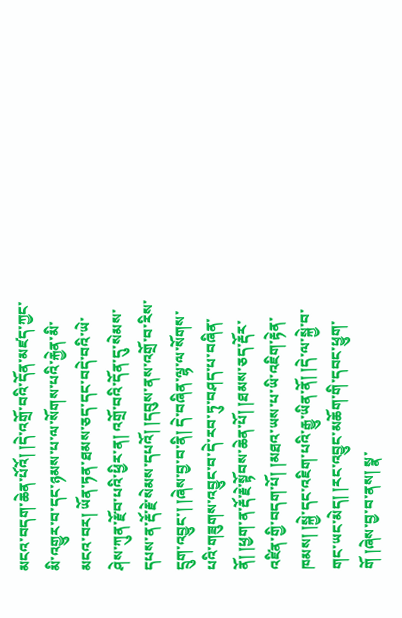མངའ་བདག་ཆེན་པོའོ། །དེ་འགྲོ་བའི་དོན་མཛད་ཀྱང་མི་འགྱུར་བ་དང་ཉམས་པ་ལ་སོགས་པའི་རྐྱེན་མི་མངའ་བར། ཡོན་ཏན་ཐམས་ཅད་དང་བདེ་བའི་ཡེ་ཤེས་ཀུན་རྫོབ་པའི་ཕྱིར་ན། འགྲོ་བའི་དོན་དུ་སེམས་དཔས་ན་རྡོ་རྗེ་སེམས་དཔའོ། །དབུས་ནས་འགྲོ་བ་རིས་དྲུག་འབྱུང་། །ཞེས་བྱ་བ་ནི། དེ་བཞིན་ལྷ་ལ་སོགས་པའི་གཟུགས་འབྱུང་བ་དེ་རབ་ཏུ་བཤད་པ་བཞིན་ནོ། །ཕྱག་ན་རྡོ་རྗེ་སྟོབས་ཆེན་པོ། །ཐམས་ཅད་རྡོར་འཛིན་གྱི་བདག་པོ། །མཐའ་ཡས་པ་ཡི་འཇིག་རྟེན་ཁམས། །སྐྱེ་དང་འཇིག་པའི་རྒྱུ་ཡིན་ནོ། །དེ་ལ་སྐྱེ་བ་གང་ཡང་མེད། །རང་འབྱུང་མཆོག་གི་དབང་ཕྱུག་གོ །ཞེས་བྱ་བ་ནས། སྣ་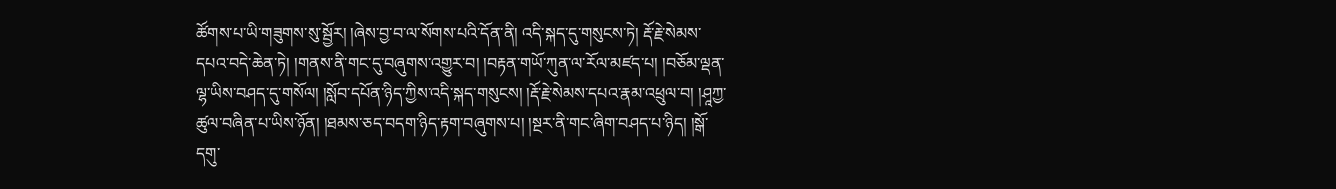ཚོགས་པ་ཡི་གཟུགས་སུ་སྦྱོར། །ཞེས་བྱ་བ་ལ་སོགས་པའི་དོན་ནི། འདི་སྐད་དུ་གསུངས་ཏེ། རྡོ་རྗེ་སེམས་དཔའ་བདེ་ཆེན་ཏེ། །གནས་ནི་གང་དུ་བཞུགས་འགྱུར་བ། །བརྟན་གཡོ་ཀུན་ལ་རོལ་མཛད་པ། །བཅོམ་ལྡན་ལྷ་ཡིས་བཤད་དུ་གསོལ། །སློབ་དཔོན་ཉིད་ཀྱིས་འདི་སྐད་གསུངས། །རྡོ་རྗེ་སེམས་དཔའ་རྣམ་འཕྲུལ་བ། །ཤཱཀྱ་ཚུལ་བཞིན་པ་ཡིས་ཉོན། །ཐམས་ཅད་བདག་ཉིད་རྟག་བཞུགས་པ། །སྔར་ནི་གང་ཞིག་བཤད་པ་ཉིད། །སྒོ་དགུ་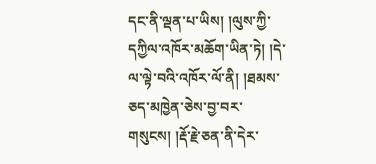དང་ནི་ལྡན་པ་ཡིས། །ལུས་ཀྱི་དཀྱིལ་འཁོར་མཆོག་ཡིན་ཏེ། །དེ་ལ་ལྟེ་བའི་འཁོར་ལོ་ནི། །ཐམས་ཅད་མཁྱེན་ཅེས་བྱ་བར་གསུངས། །རྡོ་རྗེ་ཅན་ནི་དེར་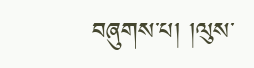བཞུགས་པ། །ལུས་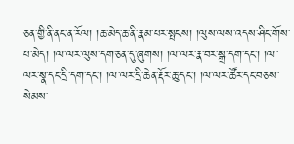ཅན་གྱི་ནི་ནང་ན་རོལ། །ཆ་མེད་ཆ་ནི་རྣམ་པར་སྤངས། །ལུས་ལས་འདས་ཤིང་གོས་པ་མེད། །ལ་ལར་ལུས་དག་ཅན་དུ་ཞུགས། །ལ་ལར་རྣ་བར་སྒྲ་དག་དང་། །ལ་ལར་སྣ་དང་དྲི་དག་དང་། །ལ་ལར་དྲི་ཆེན་རྡོར་ཆུ་དང་། །ལ་ལར་ཚོར་དང་བཅས་སེམས་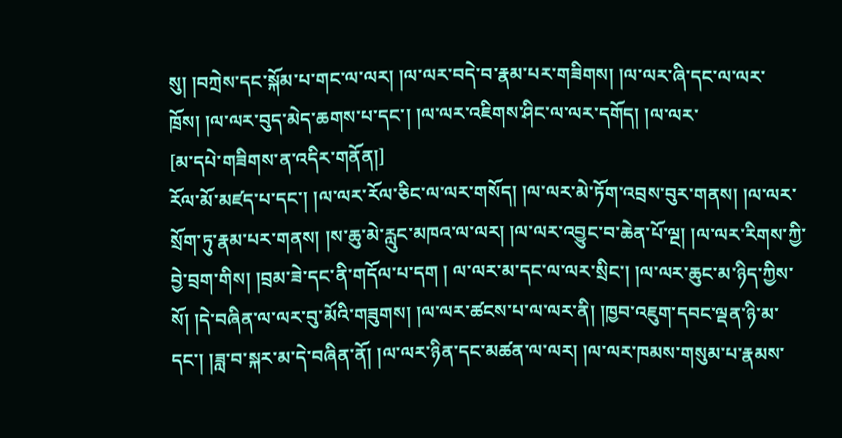སུ། །བཀྲེས་དང་སྐོམ་པ་གང་ལ་ལར། །ལ་ལར་བདེ་བ་རྣམ་པར་གཟིགས། །ལ་ལར་ཞི་དང་ལ་ལར་ཁྲོས། །ལ་ལར་བུད་མེད་ཆགས་པ་དང་། །ལ་ལར་འཇིགས་ཤིང་ལ་ལར་དགོད། །ལ་ལར་
[མ་དཔེ་གཟིགས་ན་འདིར་གནོན།]
རོལ་མོ་མཛད་པ་དང་། །ལ་ལར་རོལ་ཅིང་ལ་ལར་གསོད། །ལ་ལར་མེ་ཏོག་འབྲས་བུར་གནས། །ལ་ལར་སྲོག་ཏུ་རྣམ་པར་གནས། །ས་ཆུ་མེ་རླུང་མཁའ་ལ་ལར། །ལ་ལར་འབྱུང་བ་ཆེན་པོ་ལྔ། །ལ་ལར་རིགས་ཀྱི་བྱེ་བྲག་གིས། །བྲམ་ཟེ་དང་ནི་གདོལ་པ་དག ། ལ་ལར་མ་དང་ལ་ལར་སྲིང་། །ལ་ལར་ཆུང་མ་ཉིད་ཀྱིས་སོ། །དེ་བཞིན་ལ་ལར་བུ་མོའི་གཟུགས། །ལ་ལར་ཚངས་པ་ལ་ལར་ནི། །ཁྱབ་འཇུག་དབང་ལྡན་ཉི་མ་དང་། །ཟླ་བ་སྐར་མ་དེ་བཞིན་ནོ། །ལ་ལར་ཉིན་དང་མཚན་ལ་ལར། །ལ་ལར་ཁམས་གསུམ་པ་རྣམས་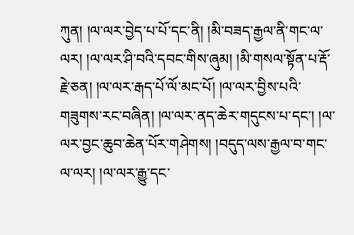ཀུན། །ལ་ལར་བྱེད་པ་པོ་དང་ནི། །མི་བཟད་རྒྱལ་ནི་གང་ལ་ལར། །ལ་ལར་ཤི་བའི་དབང་གིས་ཞུམ། །མི་གསལ་སྟོན་པ་རྡོ་རྗེ་ཅན། །ལ་ལར་རྒད་པོ་ལོ་མང་པོ། །ལ་ལར་བྱིས་པའི་གཟུགས་རང་བཞིན། །ལ་ལར་ནད་ཆེར་གདུངས་པ་དང་། །ལ་ལར་བྱང་ཆུབ་ཆེན་པོར་གཤེགས། །བདུད་ལས་རྒྱལ་བ་གང་ལ་ལར། །ལ་ལར་རྒྱུ་དང་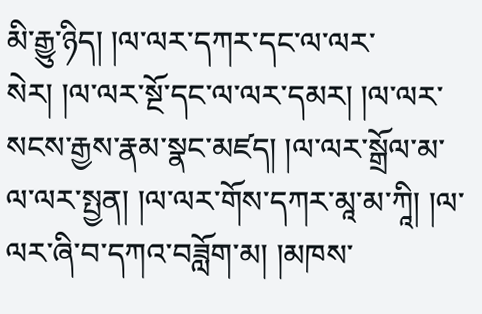མི་རྒྱུ་ཉིད། །ལ་ལར་དཀར་དང་ལ་ལར་སེར། །ལ་ལར་སྔོ་དང་ལ་ལར་དམར། །ལ་ལར་སངས་རྒྱས་རྣམ་སྣང་མཛད། །ལ་ལར་སྒྲོལ་མ་ལ་ལར་སྤྱན། །ལ་ལར་གོས་དཀར་མཱ་མ་ཀཱི། །ལ་ལར་ཞི་བ་དཀའ་བཟློག་མ། །མཁས་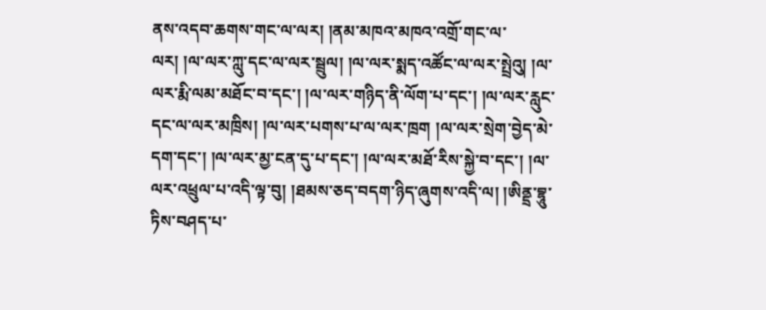ནས་འདབ་ཆགས་གང་ལ་ལར། །ནམ་མཁའ་མཁའ་འགྲོ་གང་ལ་ལར། །ལ་ལར་ཀླུ་དང་ལ་ལར་སྦྲུལ། །ལ་ལར་སྨད་འཚོང་ལ་ལར་སྤྲེའུ། །ལ་ལར་རྨི་ལམ་མཐོང་བ་དང་། །ལ་ལར་གཉིད་ནི་ལོག་པ་དང་། །ལ་ལར་རླུང་དང་ལ་ལར་མཁྲིས། །ལ་ལར་པགས་པ་ལ་ལར་ཁྲག །ལ་ལར་སྲེག་བྱེད་མེ་དག་དང་། །ལ་ལར་མྱ་ངན་དུ་པ་དང་། །ལ་ལར་མཐོ་རིས་སྐྱེ་བ་དང་། །ལ་ལར་འཕྲུལ་པ་འདི་ལྟ་བུ། །ཐམས་ཅད་བདག་ཉིད་ཞུགས་འདི་ལ། །ཨིནྡྲ་བྷཱུ་ཏིས་བཤད་པ་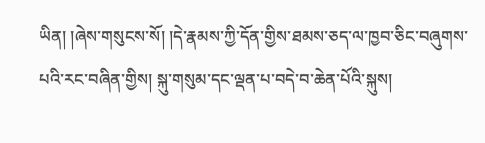ཡིན། །ཞེས་གསུངས་སོ། །དེ་རྣམས་ཀྱི་དོན་གྱིས་ཐམས་ཅད་ལ་ཁྱབ་ཅིང་བཞུགས་པའི་རང་བཞིན་གྱིས། སྐུ་གསུམ་དང་ལྡན་པ་བདེ་བ་ཆེན་པོའི་སྐུས།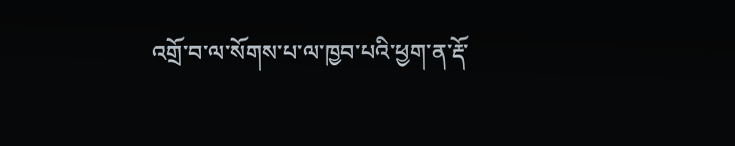འགྲོ་བ་ལ་སོགས་པ་ལ་ཁྱབ་པའི་ཕྱག་ན་རྡོ་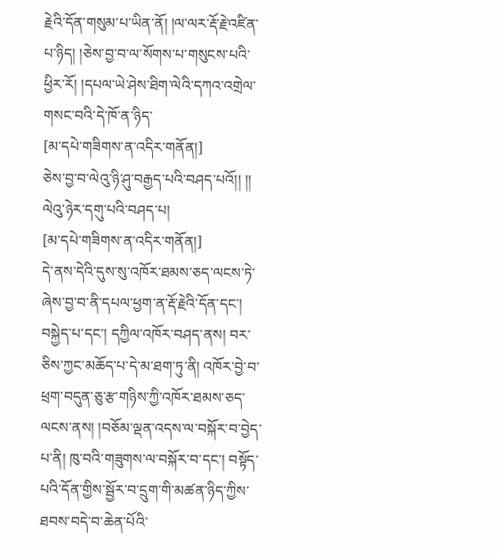རྗེའི་དོན་གསུམ་པ་ཡིན་ནོ། །ལ་ལར་རྡོ་རྗེ་འཛིན་པ་ཉིད། །ཅེས་བྱ་བ་ལ་སོགས་པ་གསུངས་པའི་ཕྱིར་རོ། །དཔལ་ཡེ་ཤེས་ཐིག་ལེའི་དཀའ་འགྲེལ་གསང་བའི་དེ་ཁོ་ན་ཉིད་
[མ་དཔེ་གཟིགས་ན་འདིར་གནོན།]
ཅེས་བྱ་བ་ལེའུ་ཉི་ཤུ་བརྒྱད་པའི་བཤད་པའོ།། །།
ལེའུ་ཉེར་དགུ་པའི་བཤད་པ།
[མ་དཔེ་གཟིགས་ན་འདིར་གནོན།]
དེ་ནས་དེའི་དུས་སུ་འཁོར་ཐམས་ཅད་ལངས་ཏེ་ཞེས་བྱ་བ་ནི་དཔལ་ཕྱག་ན་རྡོ་རྗེའི་དོན་དང་། བསྐྱེད་པ་དང་། དཀྱིལ་འཁོར་བཤད་ནས། བར་ཅིས་ཀྱང་མཆོད་པ་དེ་མ་ཐག་ཏུ་ནི། འཁོར་བྱེ་བ་ཕྲག་བདུན་ཅུ་རྩ་གཉིས་ཀྱི་འཁོར་ཐམས་ཅད་ལངས་ནས། །བཅོམ་ལྡན་འདས་ལ་བསྐོར་བ་བྱེད་པ་ནི། ཁུ་བའི་གཟུགས་ལ་བསྐོར་བ་དང་། བསྟོད་པའི་དོན་གྱིས་སྦྱོར་བ་དྲུག་གི་མཚན་ཉིད་ཀྱིས་ཐབས་བདེ་བ་ཆེན་པོའི་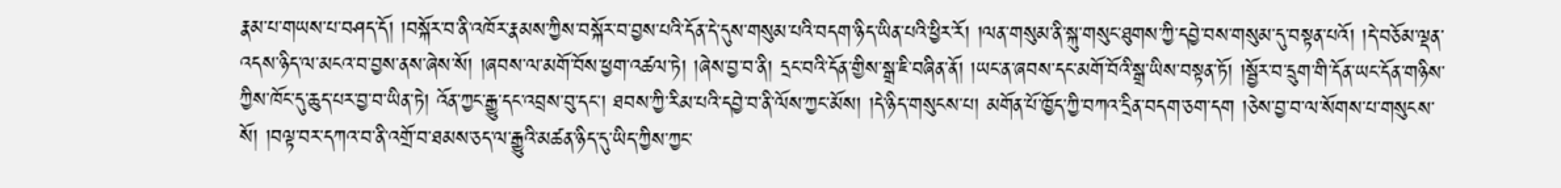རྣམ་པ་གཡས་པ་བཤད་དོ། །བསྐོར་བ་ནི་འཁོར་རྣམས་ཀྱིས་བསྐོར་བ་བྱས་པའི་དོན་དེ་དུས་གསུམ་པའི་བདག་ཉིད་ཡིན་པའི་ཕྱིར་རོ། །ལན་གསུམ་ནི་སྐུ་གསུང་ཐུགས་ཀྱི་དབྱེ་བས་གསུམ་དུ་བསྟན་པའོ། །དེ་བཅོམ་ལྡན་འདས་ཉིད་ལ་མངའ་བ་བྱས་ནས་ཞེས་སོ། །ཞབས་ལ་མགོ་བོས་ཕྱག་འཚལ་ཏེ། །ཞེས་བྱ་བ་ནི། དྲང་བའི་དོན་གྱིས་སྒྲ་ཇི་བཞིན་ནོ། །ཡང་ན་ཞབས་དང་མགོ་བོའི་སྒྲ་ཡིས་བསྟན་ཏོ། །སྦྱོར་བ་དྲུག་གི་དོན་ཡང་དོན་གཉིས་ཀྱིས་ཁོང་དུ་ཆུད་པར་བྱ་བ་ཡིན་ཏེ། འོན་ཀྱང་རྒྱུ་དང་འབྲས་བུ་དང་། ཐབས་ཀྱི་རིམ་པའི་དབྱེ་བ་ནི་ལོས་ཀྱང་མོས། །དེ་ཉིད་གསུངས་པ། མགོན་པོ་ཁྱོད་ཀྱི་བཀའ་དྲིན་བདག་ཅག་དག །ཅེས་བྱ་བ་ལ་སོགས་པ་གསུངས་སོ། །བལྟ་བར་དཀའ་བ་ནི་འགྲོ་བ་ཐམས་ཅད་ལ་རྒྱུའི་མཚན་ཉིད་དུ་ཡིད་ཀྱིས་ཀྱང་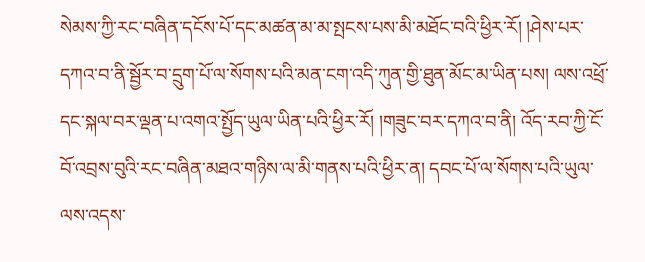སེམས་ཀྱི་རང་བཞིན་དངོས་པོ་དང་མཚན་མ་མ་སྤངས་པས་མི་མཐོང་བའི་ཕྱིར་རོ། །ཤེས་པར་དཀའ་བ་ནི་སྦྱོར་བ་དྲུག་པོ་ལ་སོགས་པའི་མན་ངག་འདི་ཀུན་གྱི་ཐུན་མོང་མ་ཡིན་པས། ལས་འཕྲོ་དང་སྐལ་བར་ལྡན་པ་འགའ་སྤྱོད་ཡུལ་ཡིན་པའི་ཕྱིར་རོ། །གཟུང་བར་དཀའ་བ་ནི། འོད་རབ་ཀྱི་ངོ་བོ་འབྲས་བུའི་རང་བཞིན་མཐའ་གཉིས་ལ་མི་གནས་པའི་ཕྱིར་ན། དབང་པོ་ལ་སོགས་པའི་ཡུལ་ལས་འདས་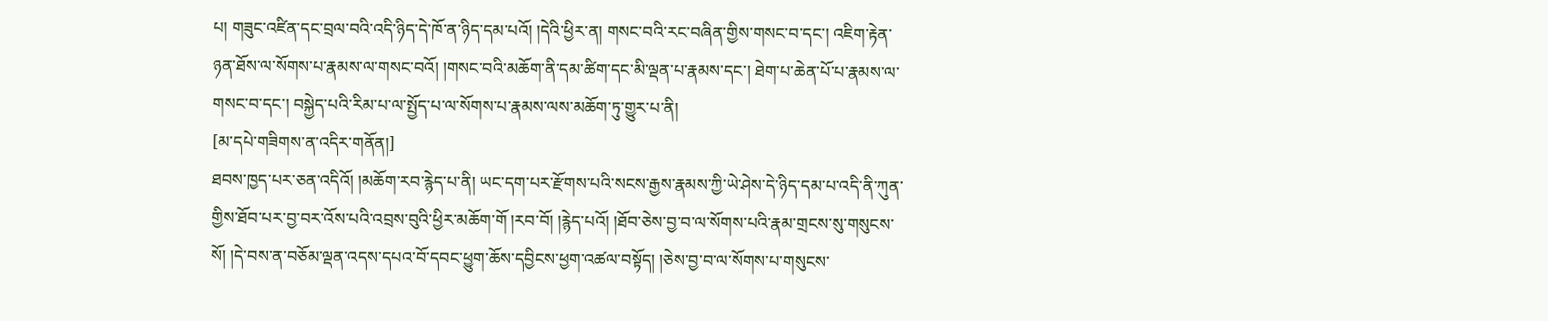པ། གཟུང་འཛིན་དང་བྲལ་བའི་འདི་ཉིད་དེ་ཁོ་ན་ཉིད་དམ་པའོ། །དེའི་ཕྱིར་ན། གསང་བའི་རང་བཞིན་གྱིས་གསང་བ་དང་། འཇིག་རྟེན་ཉན་ཐོས་ལ་སོགས་པ་རྣམས་ལ་གསང་བའོ། །གསང་བའི་མཆོག་ནི་དམ་ཚིག་དང་མི་ལྡན་པ་རྣམས་དང་། ཐེག་པ་ཆེན་པོ་པ་རྣམས་ལ་གསང་བ་དང་། བསྐྱེད་པའི་རིམ་པ་ལ་སྤྱོད་པ་ལ་སོགས་པ་རྣམས་ལས་མཆོག་ཏུ་གྱུར་པ་ནི།
[མ་དཔེ་གཟིགས་ན་འདིར་གནོན།]
ཐབས་ཁྱད་པར་ཅན་འདིའོ། །མཆོག་རབ་རྙེད་པ་ནི། ཡང་དག་པར་རྫོགས་པའི་སངས་རྒྱས་རྣམས་ཀྱི་ཡེ་ཤེས་དེ་ཉིད་དམ་པ་འདི་ནི་ཀུན་གྱིས་ཐོབ་པར་བྱ་བར་འོས་པའི་འབྲས་བུའི་ཕྱིར་མཆོག་གོ །རབ་བོ། །རྙེད་པའོ། །ཐོབ་ཅེས་བྱ་བ་ལ་སོགས་པའི་རྣམ་གྲངས་སུ་གསུངས་སོ། །དེ་བས་ན་བཅོམ་ལྡན་འདས་དཔའ་བོ་དབང་ཕྱུག་ཆོས་དབྱིངས་ཕྱག་འཚལ་བསྟོད། །ཅེས་བྱ་བ་ལ་སོགས་པ་གསུངས་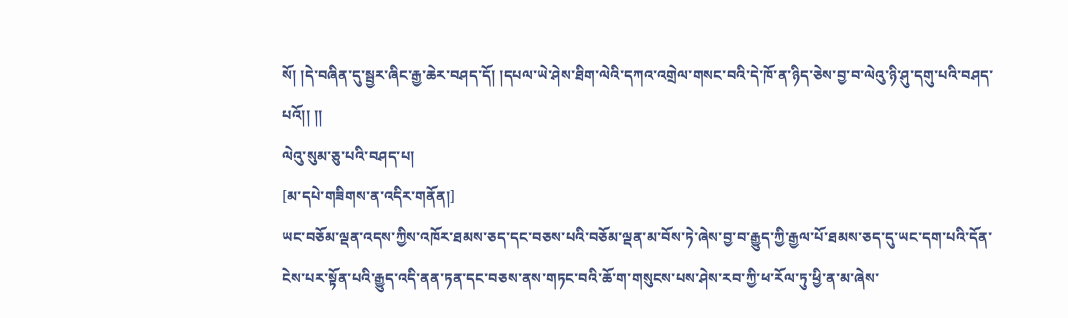སོ། །དེ་བཞིན་དུ་སྦྱར་ཞིང་རྒྱ་ཆེར་བཤད་དོ། །དཔལ་ཡེ་ཤེས་ཐིག་ལེའི་དཀའ་འགྲེལ་གསང་བའི་དེ་ཁོ་ན་ཉིད་ཅེས་བྱ་བ་ལེའུ་ཉི་ཤུ་དགུ་པའི་བཤད་པའོ།། །།
ལེའུ་སུམ་ཅུ་པའི་བཤད་པ།
[མ་དཔེ་གཟིགས་ན་འདིར་གནོན།]
ཡང་བཅོམ་ལྡན་འདས་ཀྱིས་འཁོར་ཐམས་ཅད་དང་བཅས་པའི་བཅོམ་ལྡན་མ་བོས་ཏེ་ཞེས་བྱ་བ་རྒྱུད་ཀྱི་རྒྱལ་པོ་ཐམས་ཅད་དུ་ཡང་དག་པའི་དོན་ངེས་པར་སྟོན་པའི་རྒྱུད་འདི་ནན་ཏན་དང་བཅས་ནས་གཏང་བའི་ཆོ་ག་གསུངས་པས་ཤེས་རབ་ཀྱི་ཕ་རོལ་ཏུ་ཕྱི་ན་མ་ཞེས་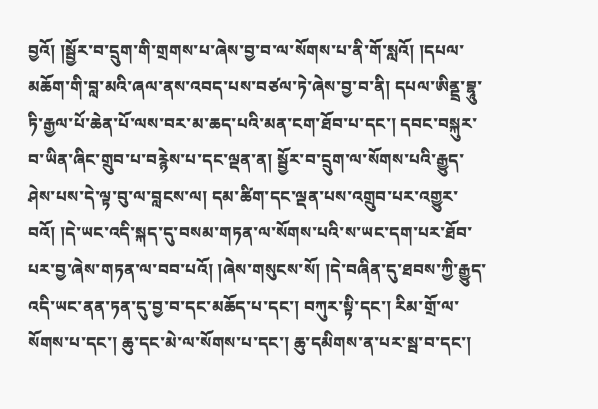བྱའོ། །སྦྱོར་བ་དྲུག་གི་གྲགས་པ་ཞེས་བྱ་བ་ལ་སོགས་པ་ནི་གོ་སླའོ། །དཔལ་མཆོག་གི་བླ་མའི་ཞལ་ནས་འབད་པས་བཙལ་ཏེ་ཞེས་བྱ་བ་ནི། དཔལ་ཨིནྡྲ་བྷཱུ་ཏི་རྒྱལ་པོ་ཆེན་པོ་ལས་བར་མ་ཆད་པའི་མན་ངག་ཐོབ་པ་དང་། དབང་བསྐུར་བ་ཡིན་ཞིང་གྲུབ་པ་བརྙེས་པ་དང་ལྡན་ན། སྦྱོར་བ་དྲུག་ལ་སོགས་པའི་རྒྱུད་ཤེས་པས་དེ་ལྟ་བུ་ལ་བླངས་ལ། དམ་ཚིག་དང་ལྡན་པས་འགྲུབ་པར་འགྱུར་བའོ། །དེ་ཡང་འདི་སྐད་དུ་བསམ་གཏན་ལ་སོགས་པའི་ས་ཡང་དག་པར་ཐོབ་པར་བྱ་ཞེས་གཏན་ལ་བབ་པའོ། །ཞེས་གསུངས་སོ། །དེ་བཞིན་དུ་ཐབས་ཀྱི་རྒྱུད་འདི་ཡང་ནན་ཏན་དུ་བྱ་བ་དང་མཆོད་པ་དང་། བཀུར་སྟི་དང་། རིམ་གྲོ་ལ་སོགས་པ་དང་། ཆུ་དང་མེ་ལ་སོགས་པ་དང་། ཆུ་དམིགས་ན་པར་སྦ་བ་དང་།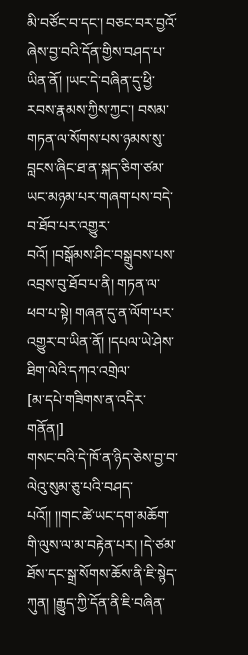མི་བཙོང་བ་དང་། བཅང་བར་བྱའོ་ཞེས་བྱ་བའི་དོན་གྱིས་བཤད་པ་ཡིན་ནོ། །ཡང་དེ་བཞིན་དུ་ཕྱི་རབས་རྣམས་ཀྱིས་ཀྱང་། བསམ་གཏན་ལ་སོགས་པས་ཉམས་སུ་བླངས་ཞིང་ཐ་ན་སྐད་ཅིག་ཙམ་ཡང་མཉམ་པར་གཞག་པས་བདེ་བ་ཐོབ་པར་འགྱུར་བའོ། །བསྒོམས་ཤིང་བསྒྲུབས་པས་འབྲས་བུ་ཐོབ་པ་ནི། གཏན་ལ་ཕབ་པ་སྟེ། གཞན་དུ་ན་ལོག་པར་འགྱུར་བ་ཡིན་ནོ། །དཔལ་ཡེ་ཤེས་ཐིག་ལེའི་དཀའ་འགྲེལ་
[མ་དཔེ་གཟིགས་ན་འདིར་གནོན།]
གསང་བའི་དེ་ཁོ་ན་ཉིད་ཅེས་བྱ་བ་ལེའུ་སུམ་ཅུ་པའི་བཤད་པའོ།། །།གང་ཚེ་ཡང་དག་མཆོག་གི་ལུས་ལ་མ་བརྟེན་པར། །དེ་ཙམ་ཐོས་དང་སྒྲ་སོགས་ཆོས་ནི་ཇི་སྙེད་ཀུན། །རྒྱུད་ཀྱི་དོན་ནི་ཇི་བཞིན་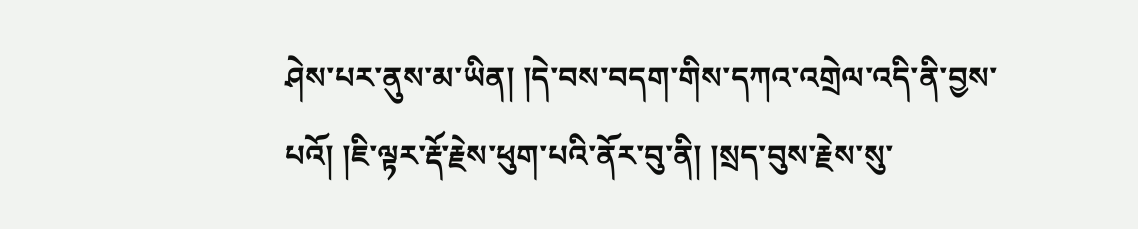ཤེས་པར་ནུས་མ་ཡིན། །དེ་བས་བདག་གིས་དཀའ་འགྲེལ་འདི་ནི་བྱས་པའོ། །ཇི་ལྟར་རྡོ་རྗེས་ཕུག་པའི་ནོར་བུ་ནི། །སྲད་བུས་རྗེས་སུ་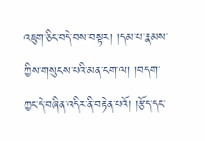འཇུག་ཅིང་བདེ་བས་བསྟར། །དམ་པ་རྣམས་ཀྱིས་གསུངས་པའི་མན་ངག་ལ། །བདག་ཀྱང་དེ་བཞིན་འདིར་ནི་བརྟེན་པའོ། །རྩོད་དང་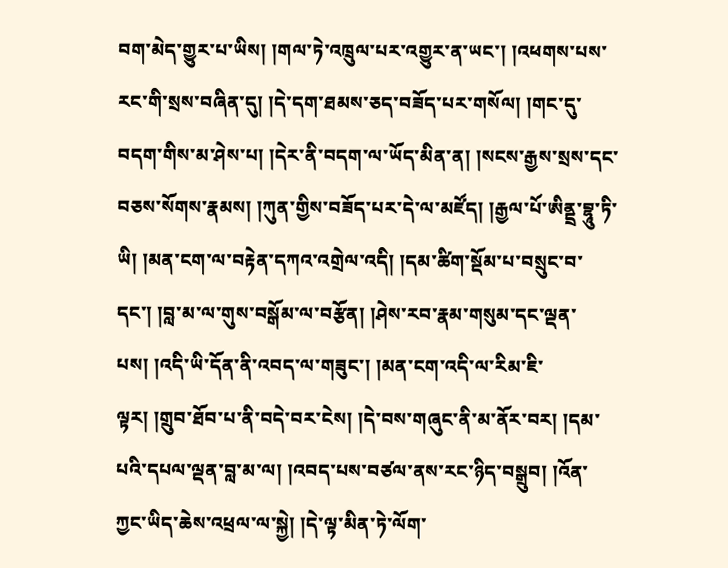བག་མེད་གྱུར་པ་ཡིས། །གལ་ཏེ་འཁྲུལ་པར་འགྱུར་ན་ཡང་། །འཕགས་པས་རང་གི་སྲས་བཞིན་དུ། །དེ་དག་ཐམས་ཅད་བཟོད་པར་གསོལ། །གང་དུ་བདག་གིས་མ་ཤེས་པ། །དེར་ནི་བདག་ལ་ཡོད་མིན་ན། །སངས་རྒྱས་སྲས་དང་བཅས་སོགས་རྣམས། །ཀུན་གྱིས་བཟོད་པར་དེ་ལ་མཛོད། །རྒྱལ་པོ་ཨིནྡྲ་བྷཱུ་ཏི་ཡི། །མན་ངག་ལ་བརྟེན་དཀའ་འགྲེལ་འདི། །དམ་ཚིག་སྡོམ་པ་བསྲུང་བ་དང་། །བླ་མ་ལ་གུས་བསྒོམ་ལ་བརྩོན། །ཤེས་རབ་རྣམ་གསུམ་དང་ལྡན་པས། །འདི་ཡི་དོན་ནི་འབད་ལ་གཟུང་། །མན་ངག་འདི་ལ་རིམ་ཇི་ལྟར། །གྲུབ་ཐོབ་པ་ནི་བདེ་བར་ངེས། །དེ་བས་གཞུང་ནི་མ་ནོར་བར། །དམ་པའི་དཔལ་ལྡན་བླ་མ་ལ། །འབད་པས་བཙལ་ནས་རང་ཉིད་བསྒྲུབ། །འོན་ཀྱང་ཡིད་ཆེས་འཕྲལ་ལ་སྐྱེ། །དེ་ལྟ་མིན་ཏེ་ལོག་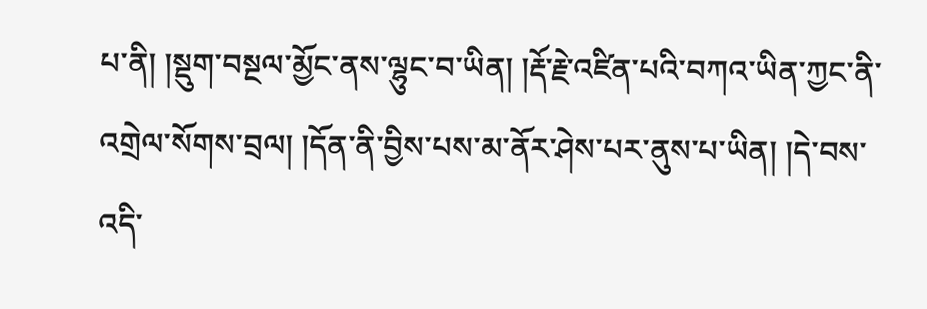པ་ནི། །སྡུག་བསྔལ་མྱོང་ནས་ལྷུང་བ་ཡིན། །རྡོ་རྗེ་འཛིན་པའི་བཀའ་ཡིན་ཀྱང་ནི་འགྲེལ་སོགས་བྲལ། །དོན་ནི་བྱིས་པས་མ་ནོར་ཤེས་པར་ནུས་པ་ཡིན། །དེ་བས་འདི་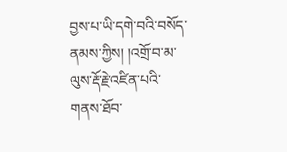བྱས་པ་ཡི་དགེ་བའི་བསོད་ནམས་ཀྱིས། །འགྲོ་བ་མ་ལུས་རྡོ་རྗེ་འཛིན་པའི་གནས་ཐོབ་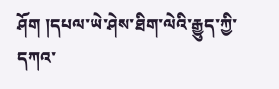ཤོག །དཔལ་ཡེ་ཤེས་ཐིག་ལེའི་རྒྱུད་ཀྱི་དཀའ་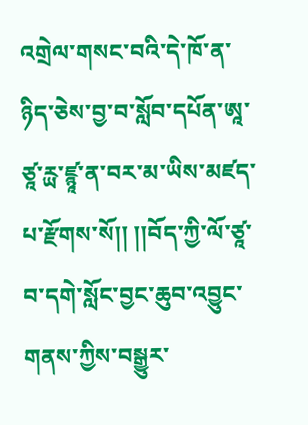འགྲེལ་གསང་བའི་དེ་ཁོ་ན་ཉིད་ཅེས་བྱ་བ་སློབ་དཔོན་ཨཱ་ཙཱ་ཪྻ་ཛྙཱ་ན་བར་མ་ཡིས་མཛད་པ་རྫོགས་སོ།། །།བོད་ཀྱི་ལོ་ཙཱ་བ་དགེ་སློང་བྱང་ཆུབ་འབྱུང་གནས་ཀྱིས་བསྒྱུར་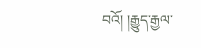བའོ། །རྒྱུད་རྒྱལ་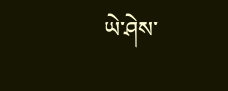ཡེ་ཤེས་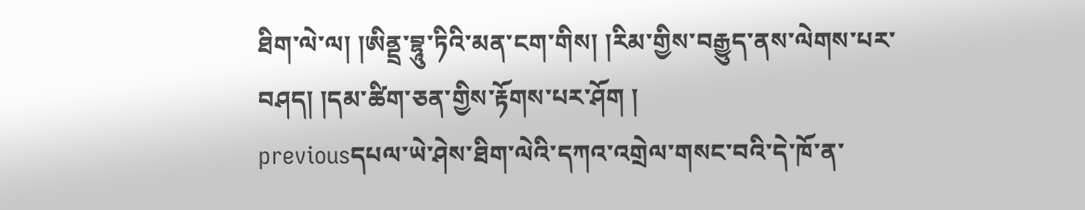ཐིག་ལེ་ལ། །ཨིནྡྲ་བྷཱུ་ཏིའི་མན་ངག་གིས། །རིམ་གྱིས་བརྒྱུད་ནས་ལེགས་པར་བཤད། །དམ་ཚིག་ཅན་གྱིས་རྟོགས་པར་ཤོག །
previousདཔལ་ཡེ་ཤེས་ཐིག་ལེའི་དཀའ་འགྲེལ་གསང་བའི་དེ་ཁོ་ན་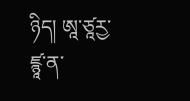ཉིད། ཨཱ་ཙཱཪྱ་ཛྙཱ་ན་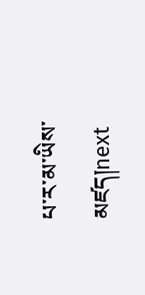པ་ར་མ་ཡིས་མཛད།next